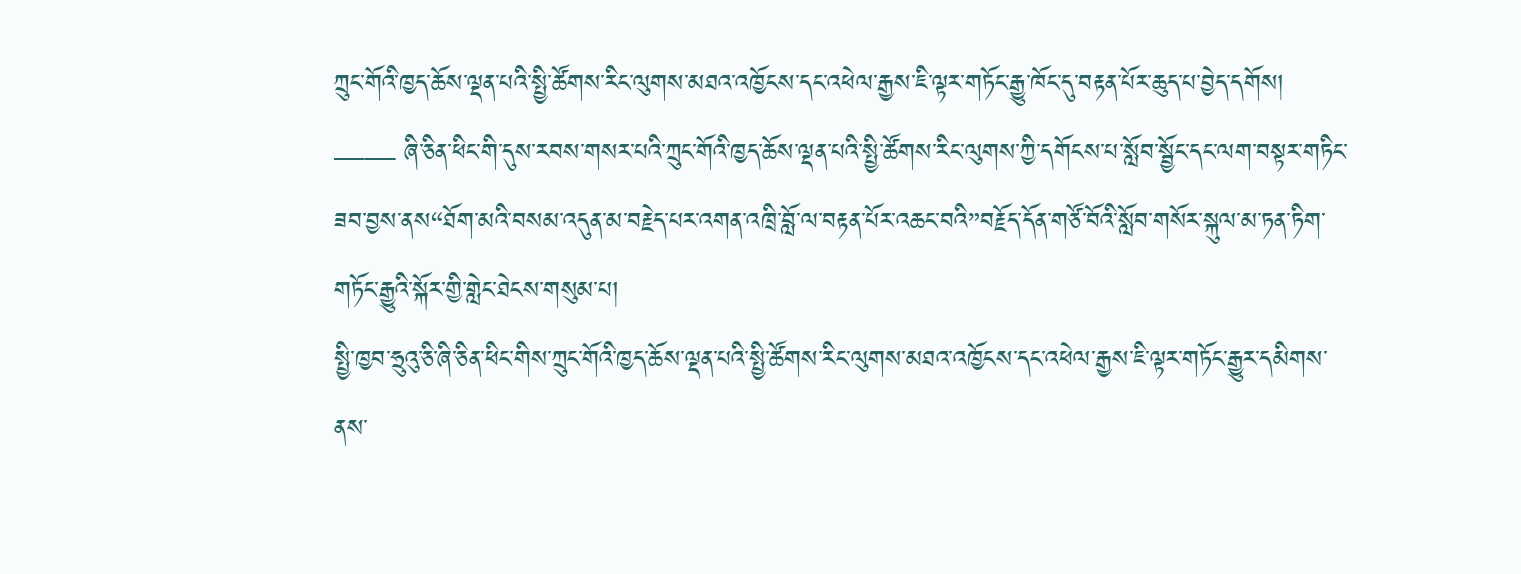ཀྲུང་གོའི་ཁྱད་ཆོས་ལྡན་པའི་སྤྱི་ཚོགས་རིང་ལུགས་མཐའ་འཁྱོངས་དང་འཕེལ་རྒྱས་ཇི་ལྟར་གཏོང་རྒྱུ་ཁོང་དུ་བརྟན་པོར་ཆུད་པ་བྱེད་དགོས།
—— ཞི་ཅིན་ཕིང་གི་དུས་རབས་གསར་པའི་ཀྲུང་གོའི་ཁྱད་ཆོས་ལྡན་པའི་སྤྱི་ཚོགས་རིང་ལུགས་ཀྱི་དགོངས་པ་སློབ་སྦྱོང་དང་ལག་བསྟར་གཏིང་ཟབ་བྱས་ནས“ཐོག་མའི་བསམ་འདུན་མ་བརྗེད་པར་འགན་འཁྲི་བློ་ལ་བརྟན་པོར་འཆང་བའི”བརྗོད་དོན་གཙོ་བོའི་སློབ་གསོར་སྐུལ་མ་ཏན་ཏིག་གཏོང་རྒྱུའི་སྐོར་གྱི་གླེང་ཐེངས་གསུམ་པ།
སྤྱི་ཁྱབ་ཧྲུའུ་ཅི་ཞི་ཅིན་ཕིང་གིས་ཀྲུང་གོའི་ཁྱད་ཆོས་ལྡན་པའི་སྤྱི་ཚོགས་རིང་ལུགས་མཐའ་འཁྱོངས་དང་འཕེལ་རྒྱས་ཇི་ལྟར་གཏོང་རྒྱུར་དམིགས་ནས་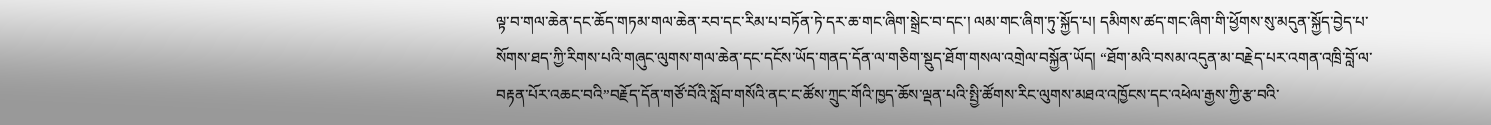ལྟ་བ་གལ་ཆེན་དང་ཆོད་གཏམ་གལ་ཆེན་རབ་དང་རིམ་པ་བཏོན་ཏེ་དར་ཆ་གང་ཞིག་སྒྲེང་བ་དང་། ལམ་གང་ཞིག་ཏུ་སྐྱོད་པ། དམིགས་ཚད་གང་ཞིག་གི་ཕྱོགས་སུ་མདུན་སྐྱོད་བྱེད་པ་སོགས་ཐད་ཀྱི་རིགས་པའི་གཞུང་ལུགས་གལ་ཆེན་དང་དངོས་ཡོད་གནད་དོན་ལ་གཅིག་སྡུད་ཐོག་གསལ་འགྲེལ་བསྐྱོན་ཡོད། “ཐོག་མའི་བསམ་འདུན་མ་བརྗེད་པར་འགན་འཁྲི་བློ་ལ་བརྟན་པོར་འཆང་བའི”བརྗོད་དོན་གཙོ་བོའི་སློབ་གསོའི་ནང་ང་ཚོས་ཀྲུང་གོའི་ཁྱད་ཆོས་ལྡན་པའི་སྤྱི་ཚོགས་རིང་ལུགས་མཐའ་འཁྱོངས་དང་འཕེལ་རྒྱས་ཀྱི་རྩ་བའི་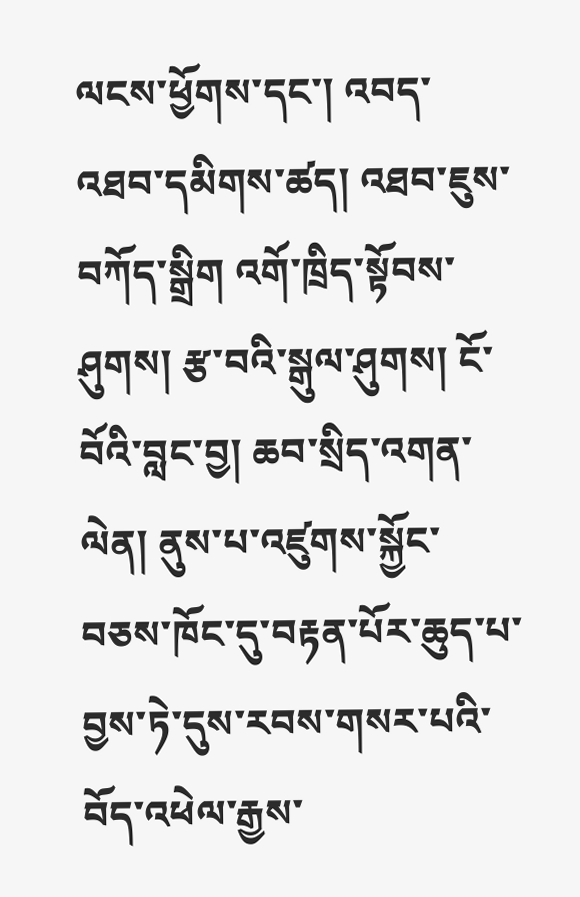ལངས་ཕྱོགས་དང་། འབད་འཐབ་དམིགས་ཚད། འཐབ་ཇུས་བཀོད་སྒྲིག འགོ་ཁྲིད་སྟོབས་ཤུགས། རྩ་བའི་སྒུལ་ཤུགས། ངོ་བོའི་བླང་བྱ། ཆབ་སྲིད་འགན་ལེན། ནུས་པ་འཛུགས་སྐྱོང་བཅས་ཁོང་དུ་བརྟན་པོར་ཆུད་པ་བྱས་ཏེ་དུས་རབས་གསར་པའི་བོད་འཕེལ་རྒྱས་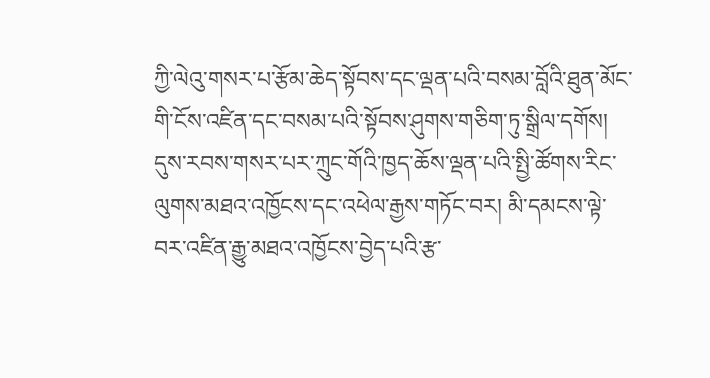ཀྱི་ལེའུ་གསར་པ་རྩོམ་ཆེད་སྟོབས་དང་ལྡན་པའི་བསམ་བློའི་ཐུན་མོང་གི་ངོས་འཛིན་དང་བསམ་པའི་སྟོབས་ཤུགས་གཅིག་ཏུ་སྒྲིལ་དགོས། དུས་རབས་གསར་པར་ཀྲུང་གོའི་ཁྱད་ཆོས་ལྡན་པའི་སྤྱི་ཚོགས་རིང་ལུགས་མཐའ་འཁྱོངས་དང་འཕེལ་རྒྱས་གཏོང་བར། མི་དམངས་ལྟེ་བར་འཛིན་རྒྱུ་མཐའ་འཁྱོངས་བྱེད་པའི་རྩ་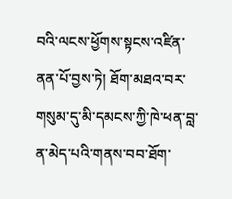བའི་ལངས་ཕྱོགས་སྟངས་འཛིན་ནན་པོ་བྱས་ཏེ། ཐོག་མཐའ་བར་གསུམ་དུ་མི་དམངས་ཀྱི་ཁེ་ཕན་བླ་ན་མེད་པའི་གནས་བབ་ཐོག་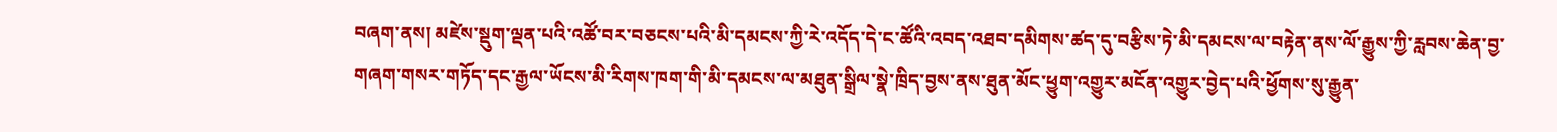བཞག་ནས། མཛེས་སྡུག་ལྡན་པའི་འཚོ་བར་བཅངས་པའི་མི་དམངས་ཀྱི་རེ་འདོད་དེ་ང་ཚོའི་འབད་འཐབ་དམིགས་ཚད་དུ་བརྩིས་ཏེ་མི་དམངས་ལ་བརྟེན་ནས་ལོ་རྒྱུས་ཀྱི་རླབས་ཆེན་བྱ་གཞག་གསར་གཏོད་དང་རྒྱལ་ཡོངས་མི་རིགས་ཁག་གི་མི་དམངས་ལ་མཐུན་སྒྲིལ་སྣེ་ཁྲིད་བྱས་ནས་ཐུན་མོང་ཕྱུག་འགྱུར་མངོན་འགྱུར་བྱེད་པའི་ཕྱོགས་སུ་རྒྱུན་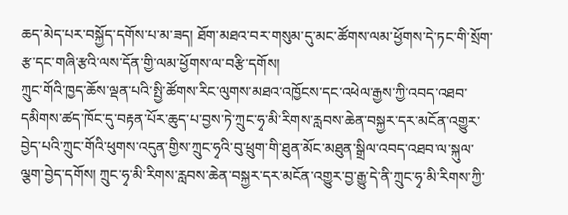ཆད་མེད་པར་བསྐྱོད་དགོས་པ་མ་ཟད། ཐོག་མཐའ་བར་གསུམ་དུ་མང་ཚོགས་ལམ་ཕྱོགས་དེ་ཏང་གི་སྲོག་རྩ་དང་གཞི་རྩའི་ལས་དོན་གྱི་ལམ་ཕྱོགས་ལ་བརྩི་དགོས།
ཀྲུང་གོའི་ཁྱད་ཆོས་ལྡན་པའི་སྤྱི་ཚོགས་རིང་ལུགས་མཐའ་འཁྱོངས་དང་འཕེལ་རྒྱས་ཀྱི་འབད་འཐབ་དམིགས་ཚད་ཁོང་དུ་བརྟན་པོར་ཆུད་པ་བྱས་ཏེ་ཀྲུང་ཧྭ་མི་རིགས་རླབས་ཆེན་བསྐྱར་དར་མངོན་འགྱུར་བྱེད་པའི་ཀྲུང་གོའི་ཕུགས་འདུན་གྱིས་ཀྲུང་ཧྭའི་བུ་ཕྲུག་གི་ཐུན་མོང་མཐུན་སྒྲིལ་འབད་འཐབ་ལ་སྐུལ་ལྕག་བྱེད་དགོས། ཀྲུང་ཧྭ་མི་རིགས་རླབས་ཆེན་བསྐྱར་དར་མངོན་འགྱུར་བྱ་རྒྱུ་དེ་ནི་ཀྲུང་ཧྭ་མི་རིགས་ཀྱི་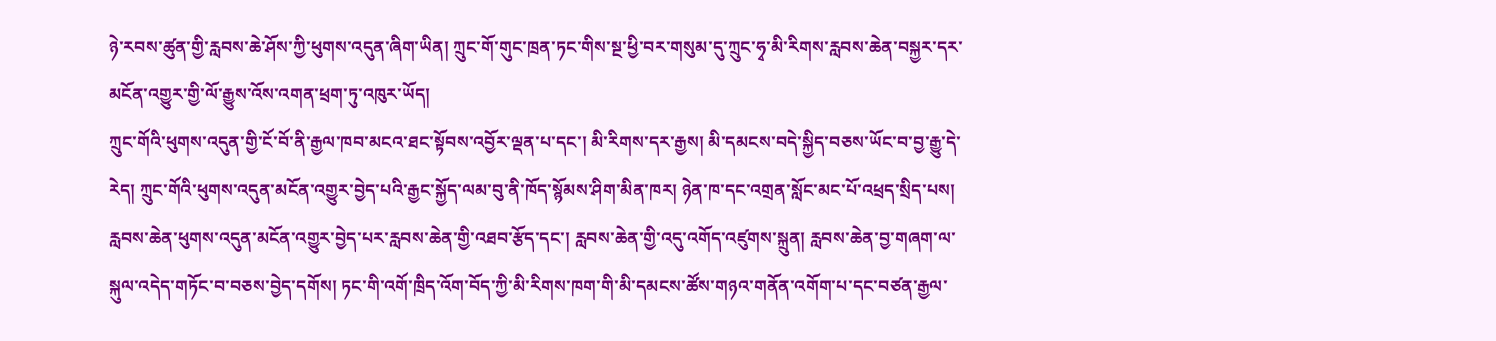ཉེ་རབས་ཚུན་གྱི་རླབས་ཆེ་ཤོས་ཀྱི་ཕུགས་འདུན་ཞིག་ཡིན། ཀྲུང་གོ་གུང་ཁྲན་ཏང་གིས་སྔ་ཕྱི་བར་གསུམ་དུ་ཀྲུང་ཧྭ་མི་རིགས་རླབས་ཆེན་བསྐྱར་དར་མངོན་འགྱུར་གྱི་ལོ་རྒྱུས་འོས་འགན་ཕྲག་ཏུ་འཁུར་ཡོད།
ཀྲུང་གོའི་ཕུགས་འདུན་གྱི་ངོ་བོ་ནི་རྒྱལ་ཁབ་མངའ་ཐང་སྟོབས་འབྱོར་ལྡན་པ་དང་། མི་རིགས་དར་རྒྱས། མི་དམངས་བདེ་སྐྱིད་བཅས་ཡོང་བ་བྱ་རྒྱུ་དེ་རེད། ཀྲུང་གོའི་ཕུགས་འདུན་མངོན་འགྱུར་བྱེད་པའི་རྒྱང་སྐྱོད་ལམ་བུ་ནི་ཁོད་སྙོམས་ཤིག་མིན་ཁར། ཉེན་ཁ་དང་འགྲན་སློང་མང་པོ་འཕྲད་སྲིད་པས། རླབས་ཆེན་ཕུགས་འདུན་མངོན་འགྱུར་བྱེད་པར་རླབས་ཆེན་གྱི་འཐབ་རྩོད་དང་། རླབས་ཆེན་གྱི་འདུ་འགོད་འཛུགས་སྐྲུན། རླབས་ཆེན་བྱ་གཞག་ལ་སྐུལ་འདེད་གཏོང་བ་བཅས་བྱེད་དགོས། ཏང་གི་འགོ་ཁྲིད་འོག་བོད་ཀྱི་མི་རིགས་ཁག་གི་མི་དམངས་ཚོས་གཉའ་གནོན་འགོག་པ་དང་བཙན་རྒྱལ་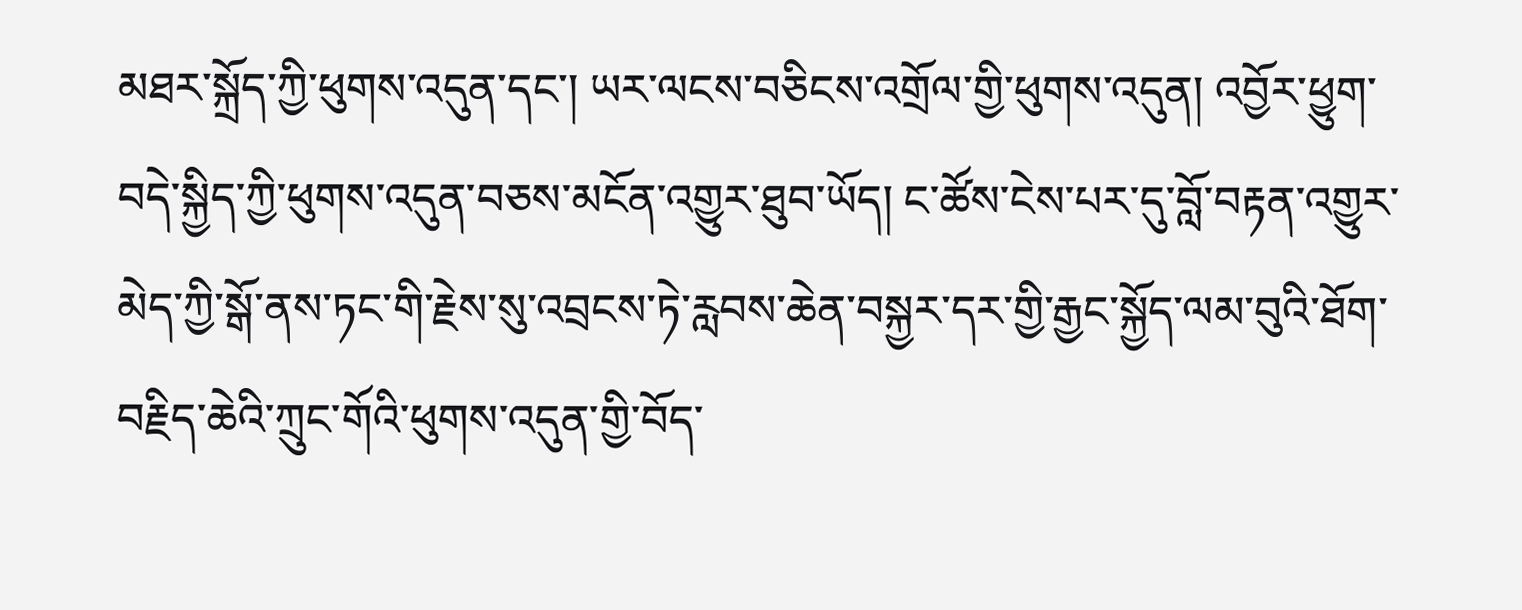མཐར་སྐྲོད་ཀྱི་ཕུགས་འདུན་དང་། ཡར་ལངས་བཅིངས་འགྲོལ་གྱི་ཕུགས་འདུན། འབྱོར་ཕྱུག་བདེ་སྐྱིད་ཀྱི་ཕུགས་འདུན་བཅས་མངོན་འགྱུར་ཐུབ་ཡོད། ང་ཚོས་ངེས་པར་དུ་བློ་བརྟན་འགྱུར་མེད་ཀྱི་སྒོ་ནས་ཏང་གི་རྗེས་སུ་འབྲངས་ཏེ་རླབས་ཆེན་བསྐྱར་དར་གྱི་རྒྱང་སྐྱོད་ལམ་བུའི་ཐོག་བརྗིད་ཆེའི་ཀྲུང་གོའི་ཕུགས་འདུན་གྱི་བོད་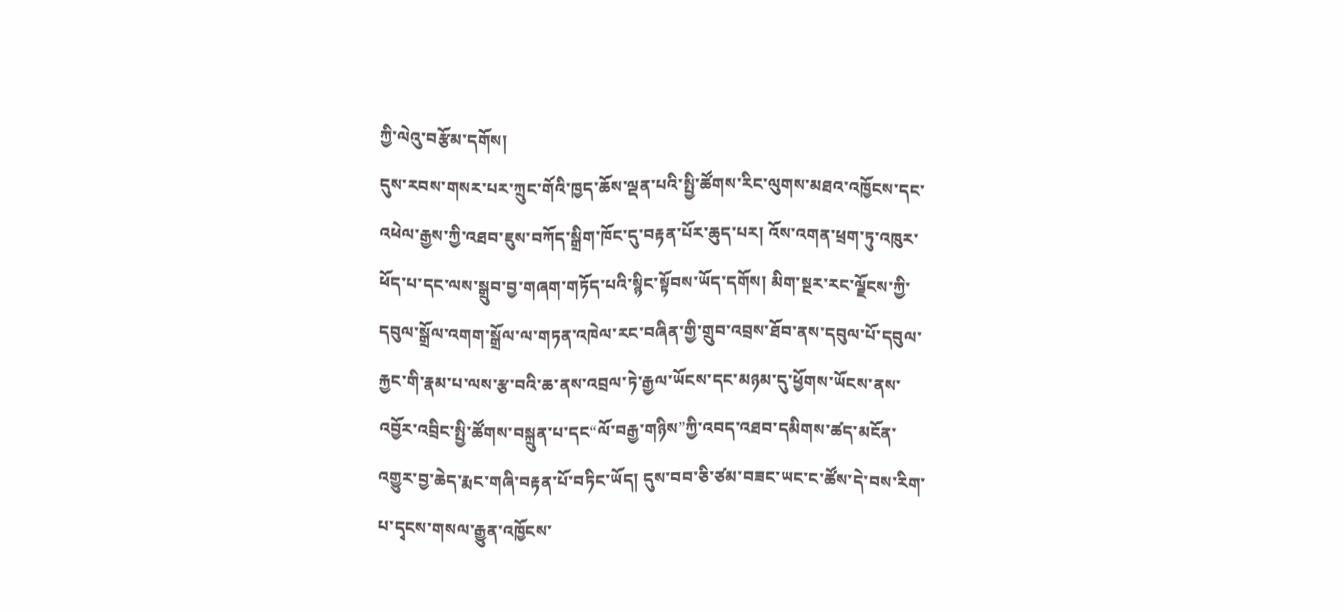ཀྱི་ལེའུ་བརྩོམ་དགོས།
དུས་རབས་གསར་པར་ཀྲུང་གོའི་ཁྱད་ཆོས་ལྡན་པའི་སྤྱི་ཚོགས་རིང་ལུགས་མཐའ་འཁྱོངས་དང་འཕེལ་རྒྱས་ཀྱི་འཐབ་ཇུས་བཀོད་སྒྲིག་ཁོང་དུ་བརྟན་པོར་ཆུད་པར། འོས་འགན་ཕྲག་ཏུ་འཁུར་ཕོད་པ་དང་ལས་སྒྲུབ་བྱ་གཞག་གཏོད་པའི་སྙིང་སྟོབས་ཡོད་དགོས། མིག་སྔར་རང་ལྗོངས་ཀྱི་དབུལ་སྒྲོལ་འགག་སྒྲོལ་ལ་གཏན་འཁེལ་རང་བཞིན་གྱི་གྲུབ་འབྲས་ཐོབ་ནས་དབུལ་པོ་དབུལ་རྐྱང་གི་རྣམ་པ་ལས་རྩ་བའི་ཆ་ནས་འབྲལ་ཏེ་རྒྱལ་ཡོངས་དང་མཉམ་དུ་ཕྱོགས་ཡོངས་ནས་འབྱོར་འབྲིང་སྤྱི་ཚོགས་བསྐྲུན་པ་དང“ལོ་བརྒྱ་གཉིས”ཀྱི་འབད་འཐབ་དམིགས་ཚད་མངོན་འགྱུར་བྱ་ཆེད་རྨང་གཞི་བརྟན་པོ་བཏིང་ཡོད། དུས་བབ་ཅི་ཙམ་བཟང་ཡང་ང་ཚོས་དེ་བས་རིག་པ་དྭངས་གསལ་རྒྱུན་འཁྱོངས་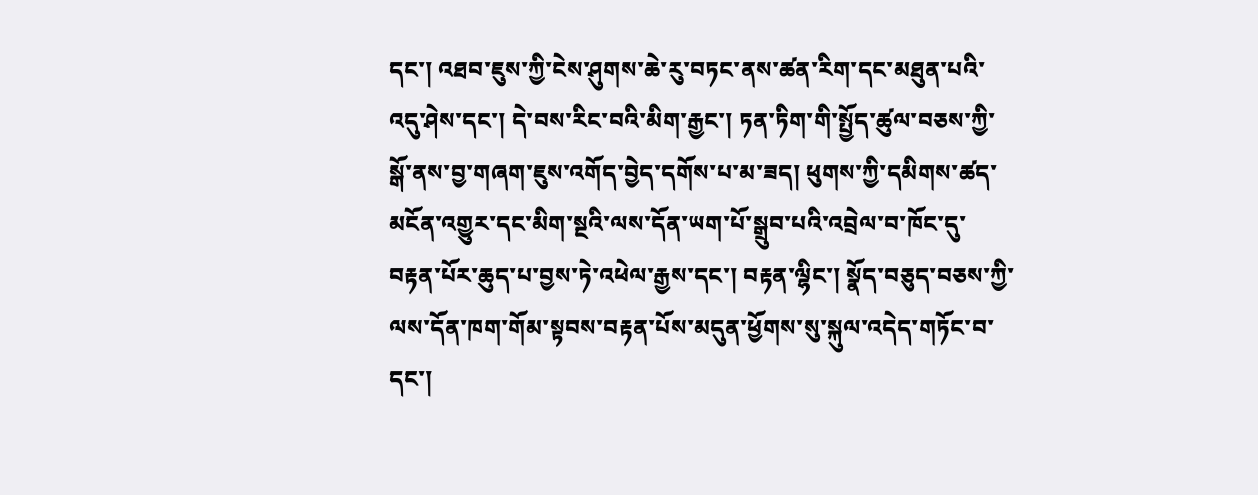དང་། འཐབ་ཇུས་ཀྱི་ངེས་ཤུགས་ཆེ་རུ་བཏང་ནས་ཚན་རིག་དང་མཐུན་པའི་འདུ་ཤེས་དང་། དེ་བས་རིང་བའི་མིག་རྒྱང་། ཏན་ཏིག་གི་སྤྱོད་ཚུལ་བཅས་ཀྱི་སྒོ་ནས་བྱ་གཞག་ཇུས་འགོད་བྱེད་དགོས་པ་མ་ཟད། ཕུགས་ཀྱི་དམིགས་ཚད་མངོན་འགྱུར་དང་མིག་སྔའི་ལས་དོན་ཡག་པོ་སྒྲུབ་པའི་འབྲེལ་བ་ཁོང་དུ་བརྟན་པོར་ཆུད་པ་བྱས་ཏེ་འཕེལ་རྒྱས་དང་། བརྟན་ལྷིང་། སྣོད་བཅུད་བཅས་ཀྱི་ལས་དོན་ཁག་གོམ་སྟབས་བརྟན་པོས་མདུན་ཕྱོགས་སུ་སྐུལ་འདེད་གཏོང་བ་དང་།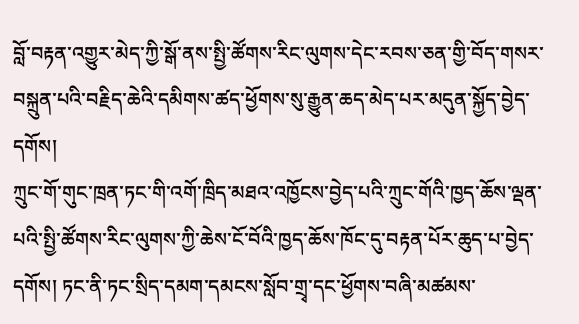བློ་བརྟན་འགྱུར་མེད་ཀྱི་སྒོ་ནས་སྤྱི་ཚོགས་རིང་ལུགས་དེང་རབས་ཅན་གྱི་བོད་གསར་བསྐྲུན་པའི་བརྗིད་ཆེའི་དམིགས་ཚད་ཕྱོགས་སུ་རྒྱུན་ཆད་མེད་པར་མདུན་སྐྱོད་བྱེད་དགོས།
ཀྲུང་གོ་གུང་ཁྲན་ཏང་གི་འགོ་ཁྲིད་མཐའ་འཁྱོངས་བྱེད་པའི་ཀྲུང་གོའི་ཁྱད་ཆོས་ལྡན་པའི་སྤྱི་ཚོགས་རིང་ལུགས་ཀྱི་ཆེས་ངོ་བོའི་ཁྱད་ཆོས་ཁོང་དུ་བརྟན་པོར་ཆུད་པ་བྱེད་དགོས། ཏང་ནི་ཏང་སྲིད་དམག་དམངས་སློབ་གྲྭ་དང་ཕྱོགས་བཞི་མཚམས་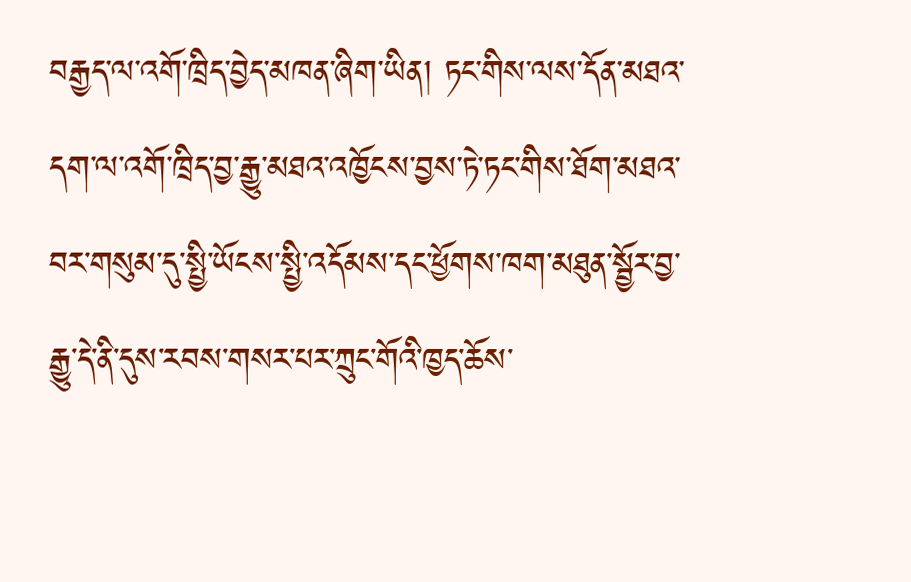བརྒྱད་ལ་འགོ་ཁྲིད་བྱེད་མཁན་ཞིག་ཡིན། ཏང་གིས་ལས་དོན་མཐའ་དག་ལ་འགོ་ཁྲིད་བྱ་རྒྱུ་མཐའ་འཁྱོངས་བྱས་ཏེ་ཏང་གིས་ཐོག་མཐའ་བར་གསུམ་དུ་སྤྱི་ཡོངས་སྤྱི་འདོམས་དང་ཕྱོགས་ཁག་མཐུན་སྦྱོར་བྱ་རྒྱུ་དེ་ནི་དུས་རབས་གསར་པར་ཀྲུང་གོའི་ཁྱད་ཆོས་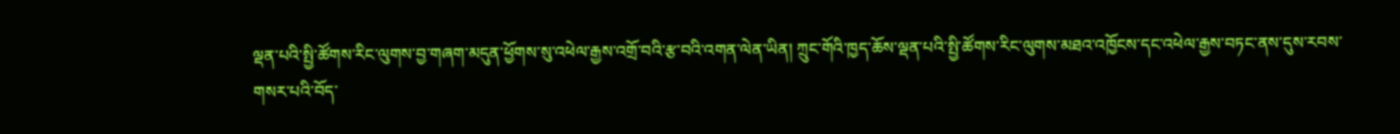ལྡན་པའི་སྤྱི་ཚོགས་རིང་ལུགས་བྱ་གཞག་མདུན་ཕྱོགས་སུ་འཕེལ་རྒྱས་འགྲོ་བའི་རྩ་བའི་འགན་ལེན་ཡིན། ཀྲུང་གོའི་ཁྱད་ཆོས་ལྡན་པའི་སྤྱི་ཚོགས་རིང་ལུགས་མཐའ་འཁྱོངས་དང་འཕེལ་རྒྱས་བཏང་ནས་དུས་རབས་གསར་པའི་བོད་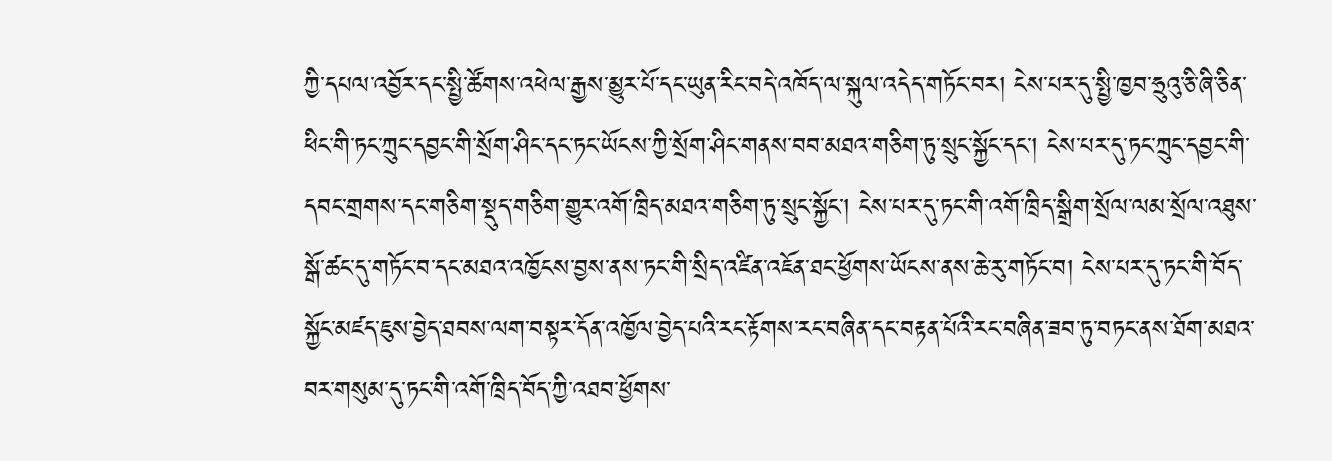ཀྱི་དཔལ་འབྱོར་དང་སྤྱི་ཚོགས་འཕེལ་རྒྱས་མྱུར་པོ་དང་ཡུན་རིང་བདེ་འཁོད་ལ་སྐུལ་འདེད་གཏོང་བར། ངེས་པར་དུ་སྤྱི་ཁྱབ་ཧྲུའུ་ཅི་ཞི་ཅིན་ཕིང་གི་ཏང་ཀྲུང་དབྱང་གི་སྲོག་ཤིང་དང་ཏང་ཡོངས་ཀྱི་སྲོག་ཤིང་གནས་བབ་མཐའ་གཅིག་ཏུ་སྲུང་སྐྱོང་དང་། ངེས་པར་དུ་ཏང་ཀྲུང་དབྱང་གི་དབང་གྲགས་དང་གཅིག་སྡུད་གཅིག་གྱུར་འགོ་ཁྲིད་མཐའ་གཅིག་ཏུ་སྲུང་སྐྱོང་། ངེས་པར་དུ་ཏང་གི་འགོ་ཁྲིད་སྒྲིག་སྲོལ་ལམ་སྲོལ་འཐུས་སྒོ་ཚང་དུ་གཏོང་བ་དང་མཐའ་འཁྱོངས་བྱས་ནས་ཏང་གི་སྲིད་འཛིན་འཇོན་ཐང་ཕྱོགས་ཡོངས་ནས་ཆེ་རུ་གཏོང་བ། ངེས་པར་དུ་ཏང་གི་བོད་སྐྱོང་མཛད་ཇུས་བྱེད་ཐབས་ལག་བསྟར་དོན་འཁྱོལ་བྱེད་པའི་རང་རྟོགས་རང་བཞིན་དང་བརྟན་པོའི་རང་བཞིན་ཟབ་ཏུ་བཏང་ནས་ཐོག་མཐའ་བར་གསུམ་དུ་ཏང་གི་འགོ་ཁྲིད་བོད་ཀྱི་འཐབ་ཕྱོགས་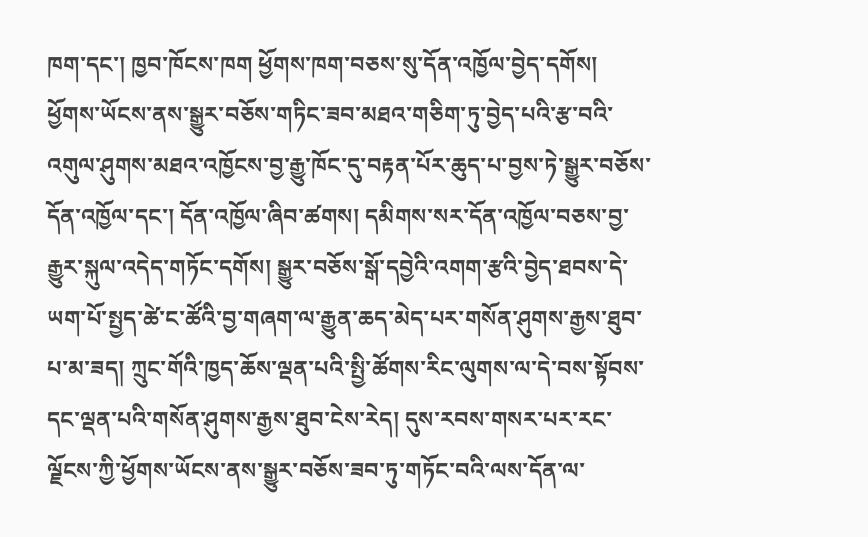ཁག་དང་། ཁྱབ་ཁོངས་ཁག ཕྱོགས་ཁག་བཅས་སུ་དོན་འཁྱོལ་བྱེད་དགོས།
ཕྱོགས་ཡོངས་ནས་སྒྱུར་བཅོས་གཏིང་ཟབ་མཐའ་གཅིག་ཏུ་བྱེད་པའི་རྩ་བའི་འགུལ་ཤུགས་མཐའ་འཁྱོངས་བྱ་རྒྱུ་ཁོང་དུ་བརྟན་པོར་ཆུད་པ་བྱས་ཏེ་སྒྱུར་བཅོས་དོན་འཁྱོལ་དང་། དོན་འཁྱོལ་ཞིབ་ཚགས། དམིགས་སར་དོན་འཁྱོལ་བཅས་བྱ་རྒྱུར་སྐུལ་འདེད་གཏོང་དགོས། སྒྱུར་བཅོས་སྒོ་དབྱེའི་འགག་རྩའི་བྱེད་ཐབས་དེ་ཡག་པོ་སྤྱད་ཚེ་ང་ཚོའི་བྱ་གཞག་ལ་རྒྱུན་ཆད་མེད་པར་གསོན་ཤུགས་རྒྱས་ཐུབ་པ་མ་ཟད། ཀྲུང་གོའི་ཁྱད་ཆོས་ལྡན་པའི་སྤྱི་ཚོགས་རིང་ལུགས་ལ་དེ་བས་སྟོབས་དང་ལྡན་པའི་གསོན་ཤུགས་རྒྱས་ཐུབ་ངེས་རེད། དུས་རབས་གསར་པར་རང་ལྗོངས་ཀྱི་ཕྱོགས་ཡོངས་ནས་སྒྱུར་བཅོས་ཟབ་ཏུ་གཏོང་བའི་ལས་དོན་ལ་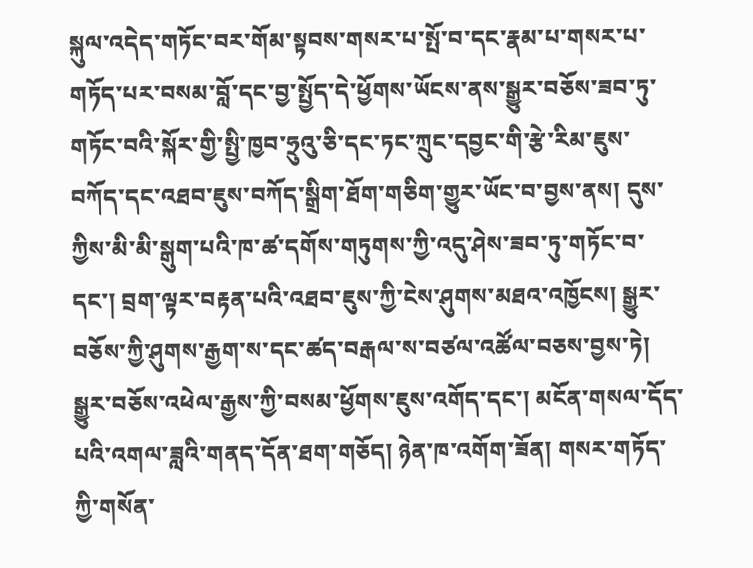སྐུལ་འདེད་གཏོང་བར་གོམ་སྟབས་གསར་པ་སྤོ་བ་དང་རྣམ་པ་གསར་པ་གཏོད་པར་བསམ་བློ་དང་བྱ་སྤྱོད་དེ་ཕྱོགས་ཡོངས་ནས་སྒྱུར་བཅོས་ཟབ་ཏུ་གཏོང་བའི་སྐོར་གྱི་སྤྱི་ཁྱབ་ཧྲུའུ་ཅི་དང་ཏང་ཀྲུང་དབྱང་གི་རྩེ་རིམ་ཇུས་བཀོད་དང་འཐབ་ཇུས་བཀོད་སྒྲིག་ཐོག་གཅིག་གྱུར་ཡོང་བ་བྱས་ནས། དུས་ཀྱིས་མི་མི་སྒུག་པའི་ཁ་ཚ་དགོས་གཏུགས་ཀྱི་འདུ་ཤེས་ཟབ་ཏུ་གཏོང་བ་དང་། བྲག་ལྟར་བརྟན་པའི་འཐབ་ཇུས་ཀྱི་ངེས་ཤུགས་མཐའ་འཁྱོངས། སྒྱུར་བཅོས་ཀྱི་ཤུགས་རྒྱག་ས་དང་ཚད་བརྒལ་ས་བཙལ་འཚོལ་བཅས་བྱས་ཏེ། སྒྱུར་བཅོས་འཕེལ་རྒྱས་ཀྱི་བསམ་ཕྱོགས་ཇུས་འགོད་དང་། མངོན་གསལ་དོད་པའི་འགལ་ཟླའི་གནད་དོན་ཐག་གཅོད། ཉེན་ཁ་འགོག་ཟོན། གསར་གཏོད་ཀྱི་གསོན་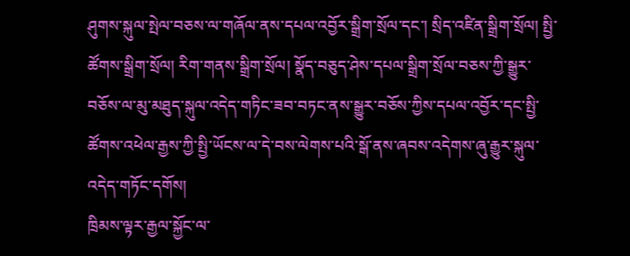ཤུགས་སྐུལ་སྤེལ་བཅས་ལ་གཞོལ་ནས་དཔལ་འབྱོར་སྒྲིག་སྲོལ་དང་། སྲིད་འཛིན་སྒྲིག་སྲོལ། སྤྱི་ཚོགས་སྒྲིག་སྲོལ། རིག་གནས་སྒྲིག་སྲོལ། སྣོད་བཅུད་ཤེས་དཔལ་སྒྲིག་སྲོལ་བཅས་ཀྱི་སྒྱུར་བཅོས་ལ་མུ་མཐུད་སྐུལ་འདེད་གཏིང་ཟབ་བཏང་ནས་སྒྱུར་བཅོས་ཀྱིས་དཔལ་འབྱོར་དང་སྤྱི་ཚོགས་འཕེལ་རྒྱས་ཀྱི་སྤྱི་ཡོངས་ལ་དེ་བས་ལེགས་པའི་སྒོ་ནས་ཞབས་འདེགས་ཞུ་རྒྱུར་སྐུལ་འདེད་གཏོང་དགོས།
ཁྲིམས་ལྟར་རྒྱལ་སྐྱོང་ལ་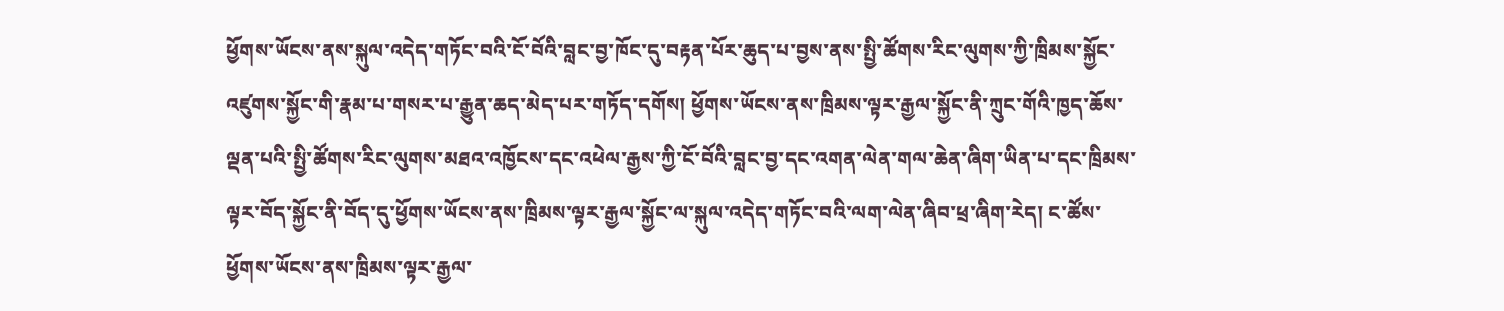ཕྱོགས་ཡོངས་ནས་སྐུལ་འདེད་གཏོང་བའི་ངོ་བོའི་བླང་བྱ་ཁོང་དུ་བརྟན་པོར་ཆུད་པ་བྱས་ནས་སྤྱི་ཚོགས་རིང་ལུགས་ཀྱི་ཁྲིམས་སྐྱོང་འཛུགས་སྐྱོང་གི་རྣམ་པ་གསར་པ་རྒྱུན་ཆད་མེད་པར་གཏོད་དགོས། ཕྱོགས་ཡོངས་ནས་ཁྲིམས་ལྟར་རྒྱལ་སྐྱོང་ནི་ཀྲུང་གོའི་ཁྱད་ཆོས་ལྡན་པའི་སྤྱི་ཚོགས་རིང་ལུགས་མཐའ་འཁྱོངས་དང་འཕེལ་རྒྱས་ཀྱི་ངོ་བོའི་བླང་བྱ་དང་འགན་ལེན་གལ་ཆེན་ཞིག་ཡིན་པ་དང་ཁྲིམས་ལྟར་བོད་སྐྱོང་ནི་བོད་དུ་ཕྱོགས་ཡོངས་ནས་ཁྲིམས་ལྟར་རྒྱལ་སྐྱོང་ལ་སྐུལ་འདེད་གཏོང་བའི་ལག་ལེན་ཞིབ་ཕྲ་ཞིག་རེད། ང་ཚོས་ཕྱོགས་ཡོངས་ནས་ཁྲིམས་ལྟར་རྒྱལ་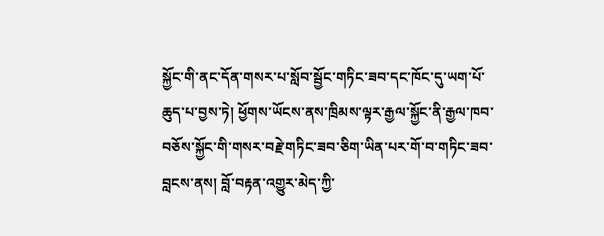སྐྱོང་གི་ནང་དོན་གསར་པ་སློབ་སྦྱོང་གཏིང་ཟབ་དང་ཁོང་དུ་ཡག་པོ་ཆུད་པ་བྱས་ཏེ། ཕྱོགས་ཡོངས་ནས་ཁྲིམས་ལྟར་རྒྱལ་སྐྱོང་ནི་རྒྱལ་ཁབ་བཅོས་སྐྱོང་གི་གསར་བརྗེ་གཏིང་ཟབ་ཅིག་ཡིན་པར་གོ་བ་གཏིང་ཟབ་བླངས་ནས། བློ་བརྟན་འགྱུར་མེད་ཀྱི་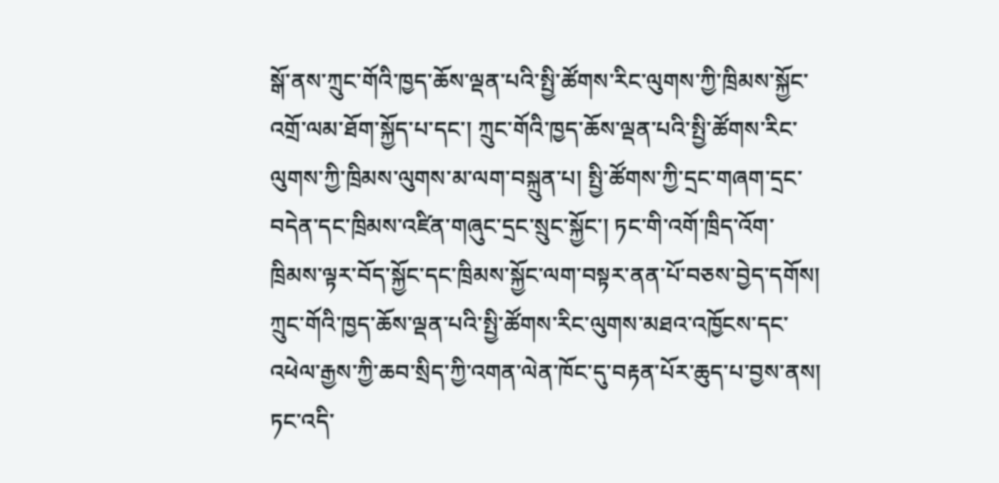སྒོ་ནས་ཀྲུང་གོའི་ཁྱད་ཆོས་ལྡན་པའི་སྤྱི་ཚོགས་རིང་ལུགས་ཀྱི་ཁྲིམས་སྐྱོང་འགྲོ་ལམ་ཐོག་སྐྱོད་པ་དང་། ཀྲུང་གོའི་ཁྱད་ཆོས་ལྡན་པའི་སྤྱི་ཚོགས་རིང་ལུགས་ཀྱི་ཁྲིམས་ལུགས་མ་ལག་བསྐྲུན་པ། སྤྱི་ཚོགས་ཀྱི་དྲང་གཞག་དྲང་བདེན་དང་ཁྲིམས་འཛིན་གཞུང་དྲང་སྲུང་སྐྱོང་། ཏང་གི་འགོ་ཁྲིད་འོག་ཁྲིམས་ལྟར་བོད་སྐྱོང་དང་ཁྲིམས་སྐྱོང་ལག་བསྟར་ནན་པོ་བཅས་བྱེད་དགོས།
ཀྲུང་གོའི་ཁྱད་ཆོས་ལྡན་པའི་སྤྱི་ཚོགས་རིང་ལུགས་མཐའ་འཁྱོངས་དང་འཕེལ་རྒྱས་ཀྱི་ཆབ་སྲིད་ཀྱི་འགན་ལེན་ཁོང་དུ་བརྟན་པོར་ཆུད་པ་བྱས་ནས། ཏང་འདི་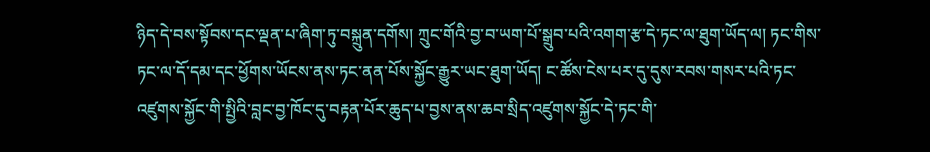ཉིད་དེ་བས་སྟོབས་དང་ལྡན་པ་ཞིག་ཏུ་བསྐྲུན་དགོས། ཀྲུང་གོའི་བྱ་བ་ཡག་པོ་སྒྲུབ་པའི་འགག་རྩ་དེ་ཏང་ལ་ཐུག་ཡོད་ལ། ཏང་གིས་ཏང་ལ་དོ་དམ་དང་ཕྱོགས་ཡོངས་ནས་ཏང་ནན་པོས་སྐྱོང་རྒྱུར་ཡང་ཐུག་ཡོད། ང་ཚོས་ངེས་པར་དུ་དུས་རབས་གསར་པའི་ཏང་འཛུགས་སྐྱོང་གི་སྤྱིའི་བླང་བྱ་ཁོང་དུ་བརྟན་པོར་ཆུད་པ་བྱས་ནས་ཆབ་སྲིད་འཛུགས་སྐྱོང་དེ་ཏང་གི་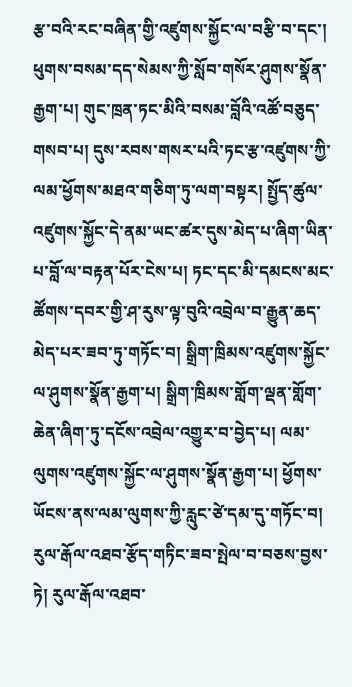རྩ་བའི་རང་བཞིན་གྱི་འཛུགས་སྐྱོང་ལ་བརྩི་བ་དང་། ཕུགས་བསམ་དད་སེམས་ཀྱི་སློབ་གསོར་ཤུགས་སྣོན་རྒྱག་པ། གུང་ཁྲན་ཏང་མིའི་བསམ་བློའི་འཚོ་བཅུད་གསབ་པ། དུས་རབས་གསར་པའི་ཏང་རྩ་འཛུགས་ཀྱི་ལམ་ཕྱོགས་མཐའ་གཅིག་ཏུ་ལག་བསྟར། སྤྱོད་ཚུལ་འཛུགས་སྐྱོང་དེ་ནམ་ཡང་ཚར་དུས་མེད་པ་ཞིག་ཡིན་པ་བློ་ལ་བརྟན་པོར་ངེས་པ། ཏང་དང་མི་དམངས་མང་ཚོགས་དབར་གྱི་ཤ་རུས་ལྟ་བུའི་འབྲེལ་བ་རྒྱུན་ཆད་མེད་པར་ཟབ་ཏུ་གཏོང་བ། སྒྲིག་ཁྲིམས་འཛུགས་སྐྱོང་ལ་ཤུགས་སྣོན་རྒྱག་པ། སྒྲིག་ཁྲིམས་གློག་ལྡན་གློག་ཆེན་ཞིག་ཏུ་དངོས་འབྲེལ་འགྱུར་བ་བྱེད་པ། ལམ་ལུགས་འཛུགས་སྐྱོང་ལ་ཤུགས་སྣོན་རྒྱག་པ། ཕྱོགས་ཡོངས་ནས་ལམ་ལུགས་ཀྱི་རླུང་ཙེ་དམ་དུ་གཏོང་བ། རུལ་རྒོལ་འཐབ་རྩོད་གཏིང་ཟབ་སྤེལ་བ་བཅས་བྱས་ཏེ། རུལ་རྒོལ་འཐབ་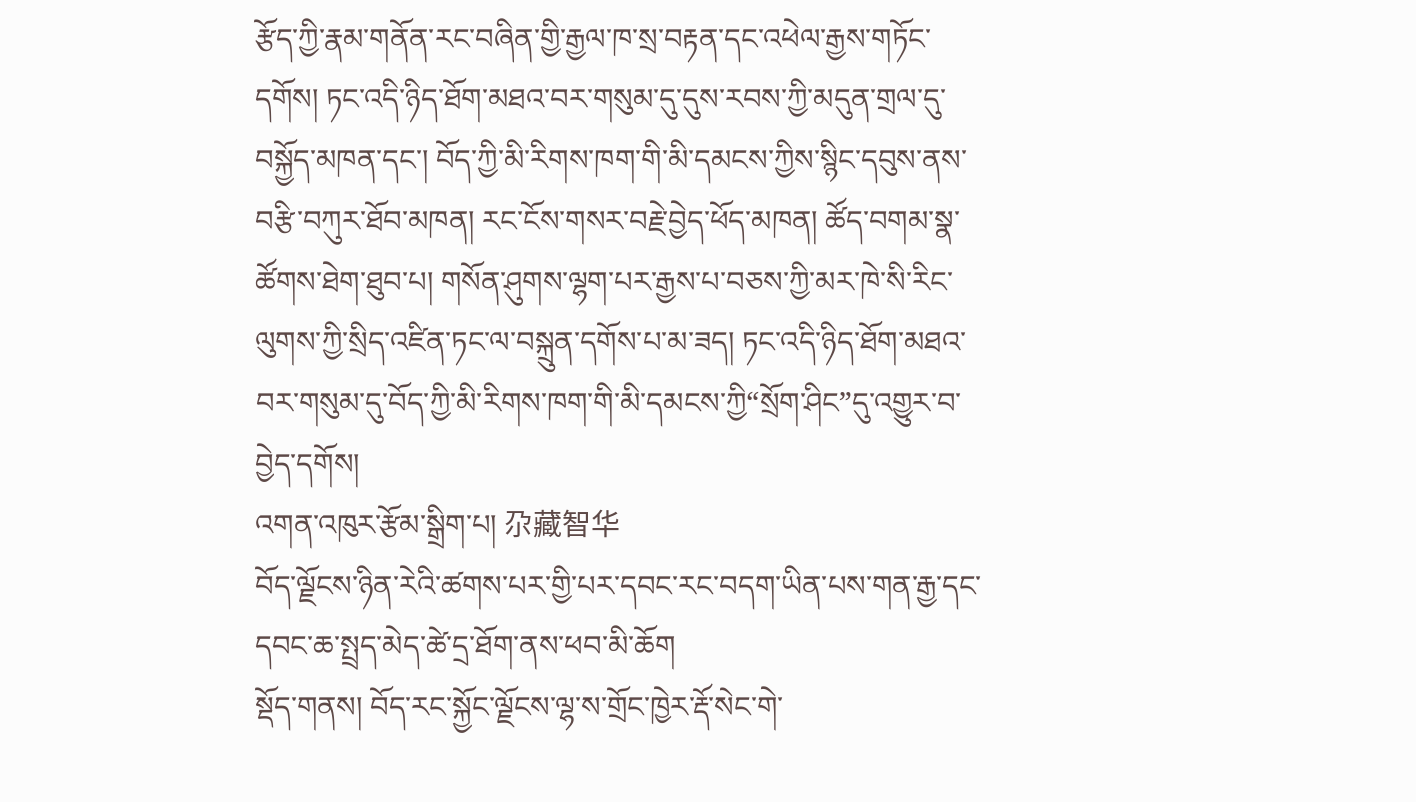རྩོད་ཀྱི་རྣམ་གནོན་རང་བཞིན་གྱི་རྒྱལ་ཁ་སྲ་བརྟན་དང་འཕེལ་རྒྱས་གཏོང་དགོས། ཏང་འདི་ཉིད་ཐོག་མཐའ་བར་གསུམ་དུ་དུས་རབས་ཀྱི་མདུན་གྲལ་དུ་བསྐྱོད་མཁན་དང་། བོད་ཀྱི་མི་རིགས་ཁག་གི་མི་དམངས་ཀྱིས་སྙིང་དབུས་ནས་བརྩི་བཀུར་ཐོབ་མཁན། རང་ངོས་གསར་བརྗེ་བྱེད་ཕོད་མཁན། ཚོད་བགམ་སྣ་ཚོགས་ཐེག་ཐུབ་པ། གསོན་ཤུགས་ལྷག་པར་རྒྱས་པ་བཅས་ཀྱི་མར་ཁེ་སི་རིང་ལུགས་ཀྱི་སྲིད་འཛིན་ཏང་ལ་བསྐྲུན་དགོས་པ་མ་ཟད། ཏང་འདི་ཉིད་ཐོག་མཐའ་བར་གསུམ་དུ་བོད་ཀྱི་མི་རིགས་ཁག་གི་མི་དམངས་ཀྱི“སྲོག་ཤིང”དུ་འགྱུར་བ་བྱེད་དགོས།
འགན་འཁུར་རྩོམ་སྒྲིག་པ། 尕藏智华
བོད་ལྗོངས་ཉིན་རེའི་ཚགས་པར་གྱི་པར་དབང་རང་བདག་ཡིན་པས་གན་རྒྱ་དང་དབང་ཆ་སྤྲད་མེད་ཚེ་དྲ་ཐོག་ནས་ཕབ་མི་ཆོག
སྡོད་གནས། བོད་རང་སྐྱོང་ལྗོངས་ལྷ་ས་གྲོང་ཁྱེར་རྡོ་སེང་གེ་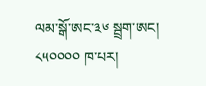ལམ་སྒོ་ཨང་༣༦ སྦྲག་ཨང། ༨༥༠༠༠༠ ཁ་པར།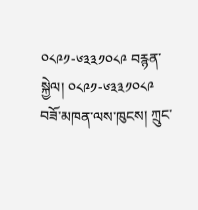༠༨༩༡-༦༣༣༡༠༨༩ བརྙན་སྐྱེལ། ༠༨༩༡-༦༣༣༡༠༨༩
བཟོ་མཁན་ལས་ཁུངས། ཀྲུང་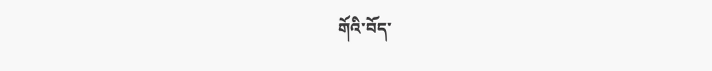གོའི་བོད་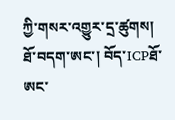ཀྱི་གསར་འགྱུར་དྲ་ཚུགས།
ཐོ་བདག་ཨང་། བོད་ICPཐོ་ཨང་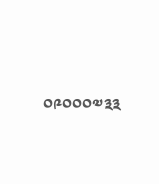༠༩༠༠༠༧༣༣